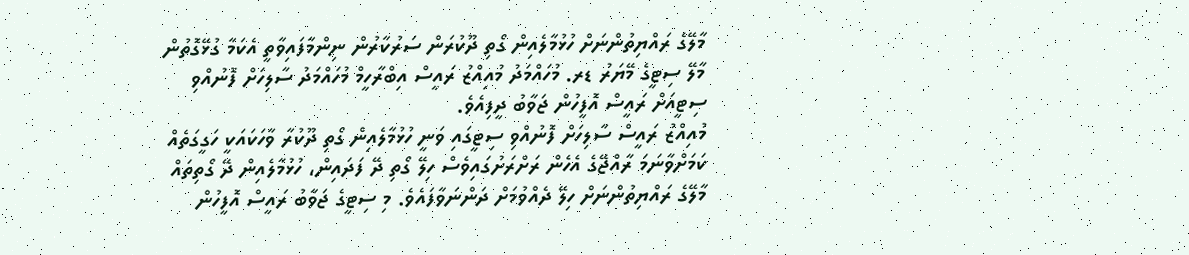މާލޭގެ ރައްޔިތުންނަށް ހުޅުމާލެއިން ގޯތި ދޫކުރަން ސަރުކާރުން ނިންމާފައިވާތީ އެކަމާ ގުޅޭގޮތުން މާލޭ ސިޓީގެ މޭޔަރު ޑރ. މުހައްމަދު މުއިއްޒު ރައީސް އިބްރާހީމް މުހައްމަދު ސާލިހަށް ފޮނުއްވި ސިޓީއަށް ރައީސް އޮފީހުން ޖަވާބު ދީފިއެވެ.
މުއިއްޒު ރައީސް ސާލިހަށް ފޮނުއްވި ސިޓީގައި ވަނީ ހުޅުމާލެއިން ގޯތި ދޫކުރާ ވާހަކައަކީ ހަގީގަތެއް ކަމަށްވާނަމަ ރާއްޖޭގެ އެހެން ރަށްރަށުގައިވެސް ހިލޭ ގޯތި ދޭ ފަދައިން، ހުޅުމާލެއިން ދޭ ގޯތިތައް މާލޭގެ ރައްޔިތުންނަށް ހިލޭ ދެއްވުމަށް ދަންނަވާފައެވެ. މި ސިޓީގެ ޖަވާބު ރައީސް އޮފީހުން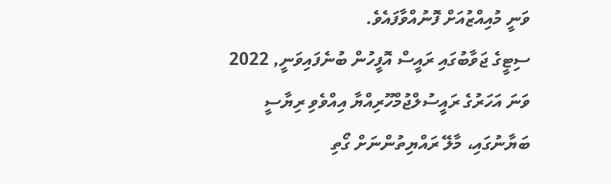ވަނީ މުއިއްޒުއަށް ފޮނުއްވާފައެވެ.
ސިޓީގެ ޖަވާބުގައި ރައީސް އޮފީހުން ބުނެފައިވަނީ, 2022 ވަނަ އަހަރުގެ ރައީސުލްޖުމްހޫރިއްޔާ އިއްވެވި ރިޔާސީ ބަޔާނުގައި، މާލޭ ރައްޔިތުންނަށް ގޯތި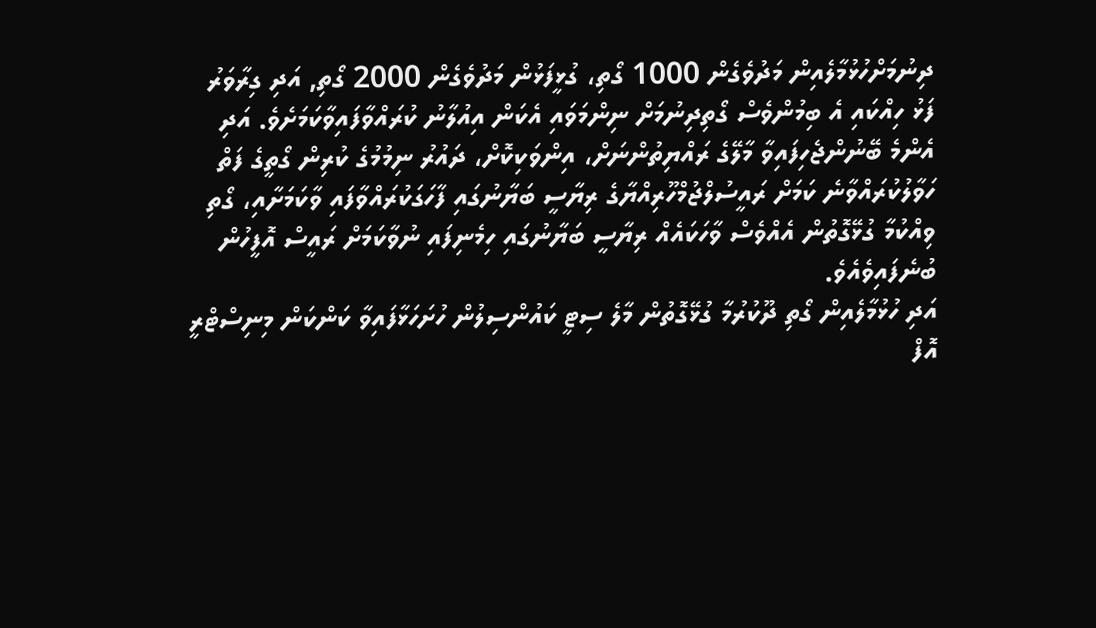ދިނުމަށްހުޅުމާލެއިން މަދުވެގެން 1000 ގޯތި، ގުޅީފަޅުން މަދުވެގެން 2000 ގޯތި, އަދި ގިރާވަރު ފަޅު ހިއްކައި އެ ބިމުންވެސް ގޯތިދިނުމަށް ނިންމަވައި އެކަން އިއުލާނު ކުރައްވާފައިވާކަމަށެވެ. އަދި އެންމެ ބޭނުންޖެހިފައިވާ މާލޭގެ ރައްޔިތުންނަށް، އިންވަކިކޮށް، ދައުރު ނިމުމުގެ ކުރިން ގޯތީގެ ފަތް ހަވާލުކުރައްވާނެ ކަމަށް ރައީސުލްޖުމްހޫރިއްޔާގެ ރިޔާސީ ބަޔާނުގައި ފާހަގަކުރައްވާފައި ވާކަމަށާއި، ގޯތި ވިއްކުމާ ގުޅޭގޮތުން އެއްވެސް ވާހަކައެއް ރިޔާސީ ބަޔާނުގައި ހިމެނިފައި ނުވާކަމަށް ރައީސް އޮފީހުން ބުނެފައިވެއެވެ.
އަދި ހުޅުމާލެއިން ގޯތި ދޫކުރުމާ ގުޅޭގޮތުން މާލެ ސިޓީ ކައުންސިލުން ހުށަހަޅާފައިވާ ކަންކަން މިނިސްޓްރީ އޮފް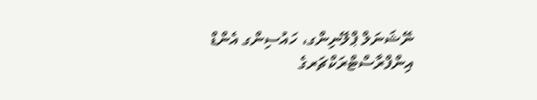ނޭޝަނަލް ޕްލޭނިންގ، ހައުސިންގ އެންޑް އިންފްރާސްޓްރަކްޗަރގެ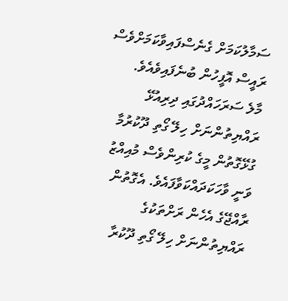ސަމާލުކަމަށް ގެނެސްފައިވާކަމަށްވެސް ރައީސް އޮފީހުން ބުނެފައިވެއެވެ.
މާލެ ސަރަހައްދުގައި ދިރިއުޅޭ ރައްޔިތުންނަށް ހިލޭ ގޯތި ދޫކުރުމާ ގުޅޭގޮތުން މީގެ ކުރިންވެސް މުއިއްޒު ވަނީ ވާހަކަދައްކަވާފައެވެ. އެގޮތުން ރާއްޖޭގެ އެހެން ރަށްތަކުގެ ރައްޔިތުންނަށް ހިލޭ ގޯތި ދޫކުރާ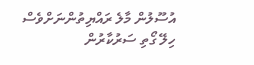އުސޫލުން މާލެ ރައްޔިތުންނަށްވެސް ހިލޭ ގޯތި ސަރުކާރުން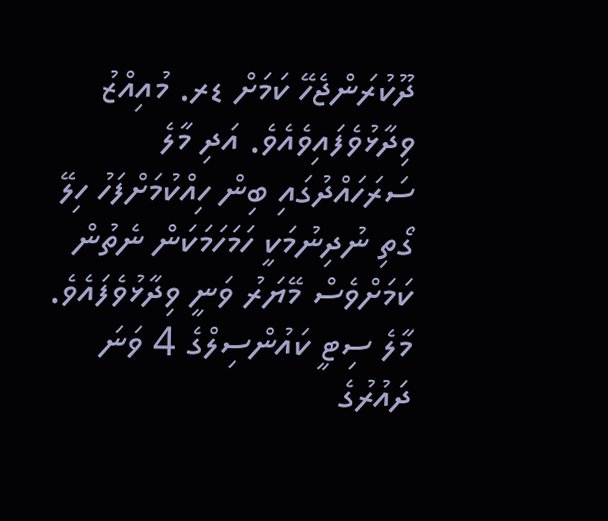ދޫކުރަންޖެހޭ ކަމަށް ޑރ. މުއިއްޒު ވިދާޅުވެފައިވެއެވެ. އަދި މާލެ ސަރަހައްދުގައި ބިން ހިއްކުމަށްފަހު ހިލޭ ގޯތި ނުދިނުމަކީ ހަމަހަމަކަން ނެތުން ކަމަށްވެސް މޭޔަރު ވަނީ ވިދާޅުވެފައެވެ.
މާލެ ސިޓީ ކައުންސިލްގެ 4 ވަނަ ދައުރުގެ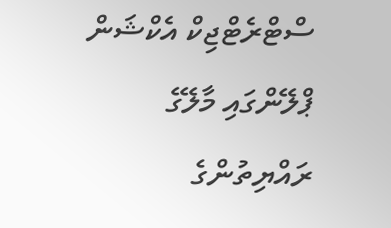ސްޓްރެޓްޖިކް އެކްޝަން ޕްލޭންގައި މާލޭގެ ރައްޔިތުންގެ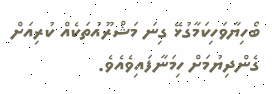ބޯހިޔާވަހިކަމާގުޅޭ ގިނަ މަޝްރޫއުތަކެއް ކުރިއަށް ގެންދިޔުމަށް ހިމަނާފައިވެއެވެ.